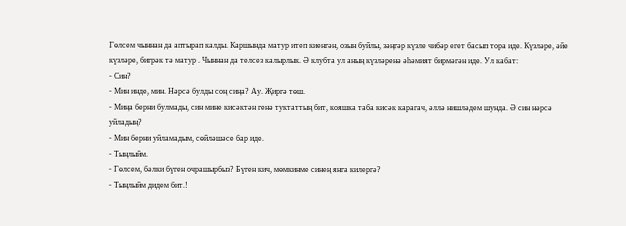Гөлсем чыннан да аптырап калды. Каршында матур итеп киенгән, озын буйлы, зәңгәр күзле чибәр егет басып тора иде. Күзләре, әйе күзләре, бигрәк тә матур . Чыннан да телсез калырлык. Ә клубта ул аның күзләренә әһәмият бирмәгән иде. Ул кабат:
- Син?
- Мин инде, мин. Нәрсә булды соң сиңа? Ау. Җиргә төш.
- Миңа берни булмады, син мине кисәктән генә туктаттың бит, кояшка таба кисәк карагач, әллә нишләдем шунда. Ә син нәрсә уйладың?
- Мин берни уйламадым, сөйләшәсе бар иде.
- Тыңлыйм.
- Гөлсем, бәлки бүген очрашырбыз? Бүген кич, мөмкинме синең янга килергә?
- Тыңлыйм дидем бит.!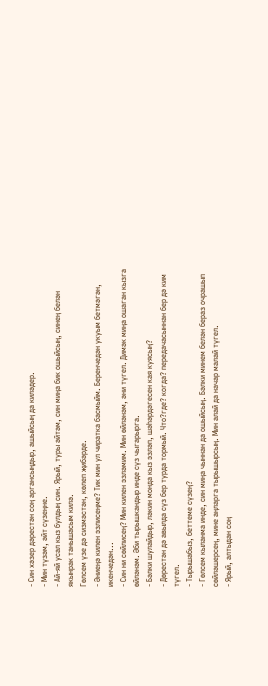- Син хәзер дәрестән соң аргансыңдыр, ашыйсың да киләдер.
- Мин түзәм, әйт сүзеңне.
- Ай-яй усал кыз булдың син. Ярый, туры әйтәм, син миңа бик ошыйсың, синең белән якынрак танышасым килә.
Гөлсем үзе дә сизмәстән, көлеп җибәрде.
- Әниеңә килен эзлисеңме? Тик мин ул чиратка басмыйм. Беренчедән укуым бетмәгән, икенчедән...
- Син ни сөйлисең? Мин килен эзләмим. Мин өйләнәм, әни түгел. Димәк миңа ошаган кызга өйләнәм. Әби тырышкандыр инде сүз чыгарырга.
- Бәлки шулайдыр, ләкин монда кыз эзләп, шәһәрдәгесен кая куясың?
- Дөрестән дә авылда сүз бер турда тормый. Что?где? когда? передачасыннан бер дә ким түгел.
- Тырышабыз, беттеме сүзең?
- Гөлсем кыланма инде, син миңа чыннан да ошыйсың. Бәлки минем белән бераз очрашып сөйләшерсең, мине аңларга тырышырсың. Мин алай да начар малай түгел.
- Ярый, алтыдан соң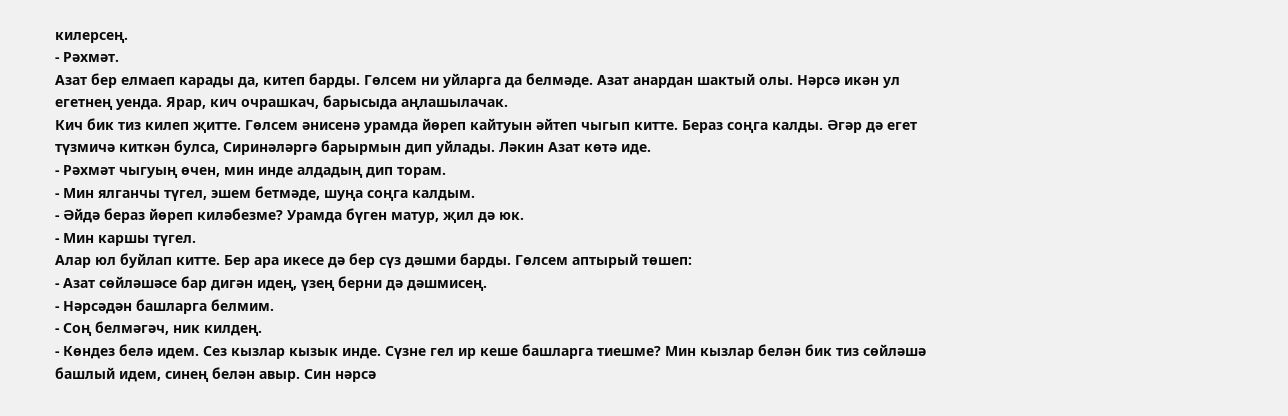килерсең.
- Рәхмәт.
Азат бер елмаеп карады да, китеп барды. Гөлсем ни уйларга да белмәде. Азат анардан шактый олы. Нәрсә икән ул егетнең уенда. Ярар, кич очрашкач, барысыда аңлашылачак.
Кич бик тиз килеп җитте. Гөлсем әнисенә урамда йөреп кайтуын әйтеп чыгып китте. Бераз соңга калды. Әгәр дә егет түзмичә киткән булса, Сиринәләргә барырмын дип уйлады. Ләкин Азат көтә иде.
- Рәхмәт чыгуың өчен, мин инде алдадың дип торам.
- Мин ялганчы түгел, эшем бетмәде, шуңа соңга калдым.
- Әйдә бераз йөреп киләбезме? Урамда бүген матур, җил дә юк.
- Мин каршы түгел.
Алар юл буйлап китте. Бер ара икесе дә бер сүз дәшми барды. Гөлсем аптырый төшеп:
- Азат сөйләшәсе бар дигән идең, үзең берни дә дәшмисең.
- Нәрсәдән башларга белмим.
- Соң белмәгәч, ник килдең.
- Көндез белә идем. Сез кызлар кызык инде. Сүзне гел ир кеше башларга тиешме? Мин кызлар белән бик тиз сөйләшә башлый идем, синең белән авыр. Син нәрсә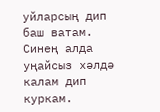уйларсың дип баш ватам. Синең алда уңайсыз хәлдә калам дип куркам.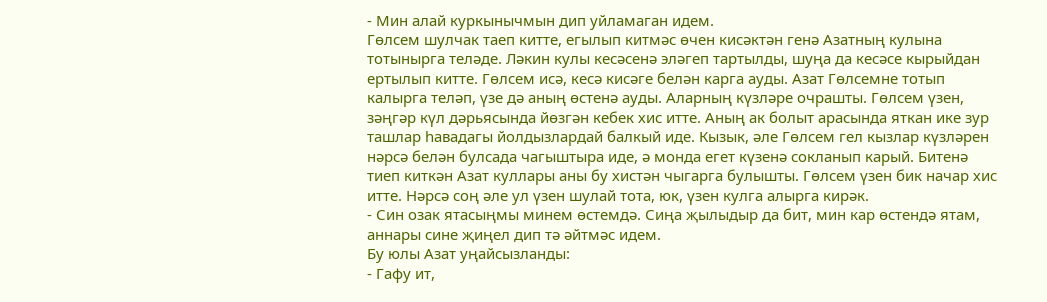- Мин алай куркынычмын дип уйламаган идем.
Гөлсем шулчак таеп китте, егылып китмәс өчен кисәктән генә Азатның кулына тотынырга теләде. Ләкин кулы кесәсенә эләгеп тартылды, шуңа да кесәсе кырыйдан ертылып китте. Гөлсем исә, кесә кисәге белән карга ауды. Азат Гөлсемне тотып калырга теләп, үзе дә аның өстенә ауды. Аларның күзләре очрашты. Гөлсем үзен, зәңгәр күл дәрьясында йөзгән кебек хис итте. Аның ак болыт арасында яткан ике зур ташлар һавадагы йолдызлардай балкый иде. Кызык, әле Гөлсем гел кызлар күзләрен нәрсә белән булсада чагыштыра иде, ә монда егет күзенә сокланып карый. Битенә тиеп киткән Азат куллары аны бу хистән чыгарга булышты. Гөлсем үзен бик начар хис итте. Нәрсә соң әле ул үзен шулай тота, юк, үзен кулга алырга кирәк.
- Син озак ятасыңмы минем өстемдә. Сиңа җылыдыр да бит, мин кар өстендә ятам, аннары сине җиңел дип тә әйтмәс идем.
Бу юлы Азат уңайсызланды:
- Гафу ит,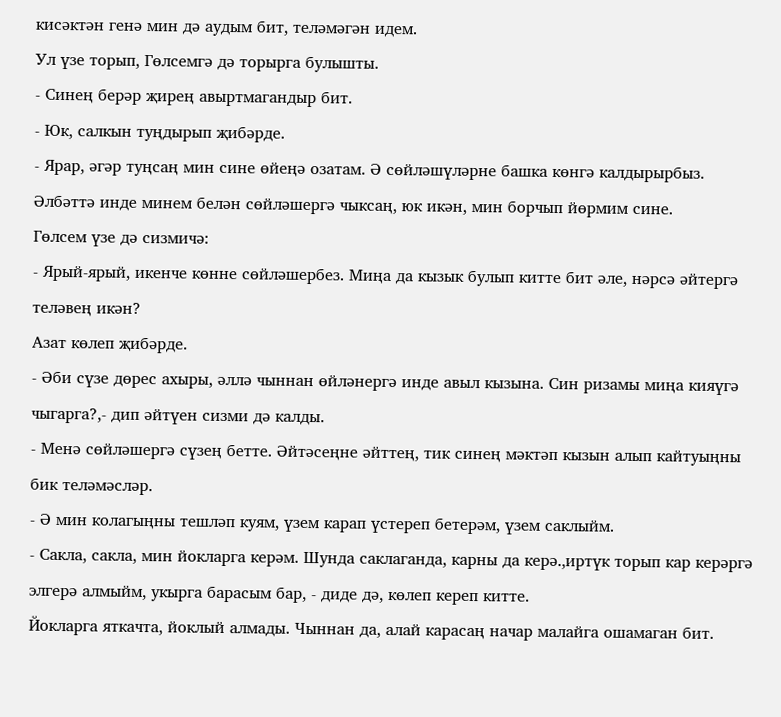кисәктән генә мин дә аудым бит, теләмәгән идем.
Ул үзе торып, Гөлсемгә дә торырга булышты.
- Синең берәр җирең авыртмагандыр бит.
- Юк, салкын туңдырып җибәрде.
- Ярар, әгәр туңсаң мин сине өйеңә озатам. Ә сөйләшүләрне башка көнгә калдырырбыз. Әлбәттә инде минем белән сөйләшергә чыксаң, юк икән, мин борчып йөрмим сине.
Гөлсем үзе дә сизмичә:
- Ярый-ярый, икенче көнне сөйләшербез. Миңа да кызык булып китте бит әле, нәрсә әйтергә теләвең икән?
Азат көлеп җибәрде.
- Әби сүзе дөрес ахыры, әллә чыннан өйләнергә инде авыл кызына. Син ризамы миңа кияүгә чыгарга?,- дип әйтүен сизми дә калды.
- Менә сөйләшергә сүзең бетте. Әйтәсеңне әйттең, тик синең мәктәп кызын алып кайтуыңны бик теләмәсләр.
- Ә мин колагыңны тешләп куям, үзем карап үстереп бетерәм, үзем саклыйм.
- Сакла, сакла, мин йокларга керәм. Шунда саклаганда, карны да керә.,иртүк торып кар керәргә элгерә алмыйм, укырга барасым бар, - диде дә, көлеп кереп китте.
Йокларга яткачта, йоклый алмады. Чыннан да, алай карасаң начар малайга ошамаган бит.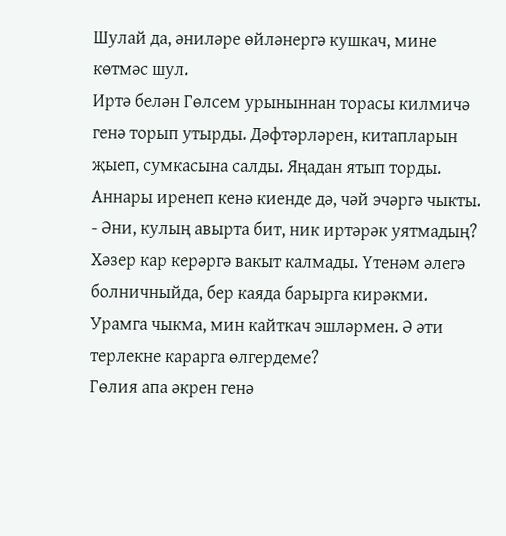Шулай да, әниләре өйләнергә кушкач, мине көтмәс шул.
Иртә белән Гөлсем урыныннан торасы килмичә генә торып утырды. Дәфтәрләрен, китапларын җыеп, сумкасына салды. Яңадан ятып торды. Аннары иренеп кенә киенде дә, чәй эчәргә чыкты.
- Әни, кулың авырта бит, ник иртәрәк уятмадың? Хәзер кар керәргә вакыт калмады. Үтенәм әлегә болничныйда, бер каяда барырга кирәкми. Урамга чыкма, мин кайткач эшләрмен. Ә әти терлекне карарга өлгердеме?
Гөлия апа әкрен генә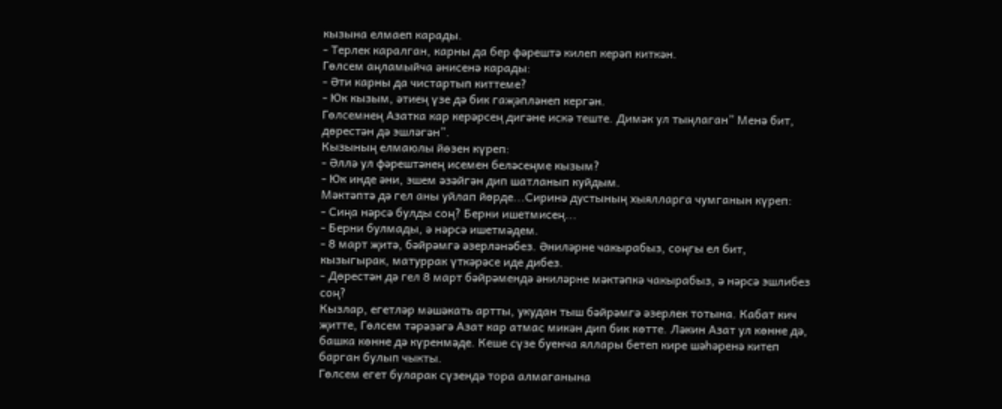кызына елмаеп карады.
- Терлек каралган, карны да бер фәрештә килеп керәп киткән.
Гөлсем аңламыйча әнисенә карады:
- Әти карны да чистартып киттеме?
- Юк кызым, әтиең үзе дә бик гаҗәпләнеп кергән.
Гөлсемнең Азатка кар керәрсең дигәне искә теште. Димәк ул тыңлаган” Менә бит, дөрестән дә эшләгән”.
Кызының елмаюлы йөзен күреп:
- Әллә ул фәрештәнең исемен беләсеңме кызым?
- Юк инде әни, эшем әзәйгән дип шатланып куйдым.
Мәктәптә дә гел аны уйлап йөрде...Сиринә дустының хыялларга чумганын күреп:
- Сиңа нәрсә булды соң? Берни ишетмисең...
- Берни булмады, ә нәрсә ишетмәдем.
- 8 март җитә, бәйрәмгә әзерләнәбез. Әниләрне чакырабыз, соңгы ел бит, кызыгырак, матуррак үткәрәсе иде дибез.
- Дөрестән дә гел 8 март бәйрәмендә әниләрне мәктәпкә чакырабыз, ә нәрсә эшлибез соң?
Кызлар, егетләр мәшәкать артты, укудан тыш бәйрәмгә әзерлек тотына. Кабат кич җитте, Гөлсем тәрәзәгә Азат кар атмас микән дип бик көтте. Ләкин Азат ул көнне дә, башка көнне дә күренмәде. Кеше сүзе буенча яллары бетеп кире шәһәренә китеп барган булып чыкты.
Гөлсем егет буларак сүзендә тора алмаганына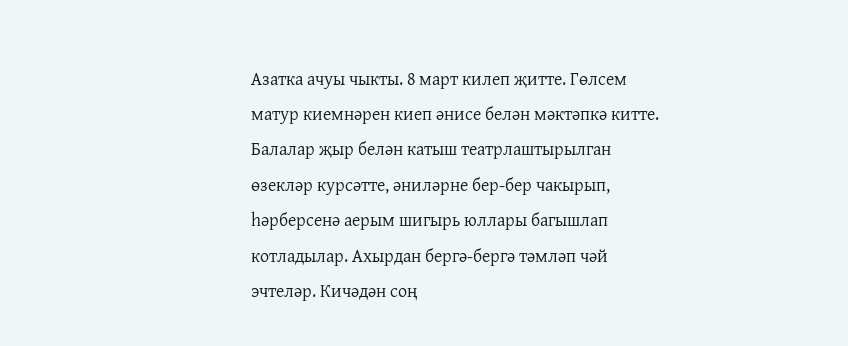Азатка ачуы чыкты. 8 март килеп җитте. Гөлсем матур киемнәрен киеп әнисе белән мәктәпкә китте. Балалар җыр белән катыш театрлаштырылган өзекләр курсәтте, әниләрне бер-бер чакырып, һәрберсенә аерым шигырь юллары багышлап котладылар. Ахырдан бергә-бергә тәмләп чәй эчтеләр. Кичәдән соң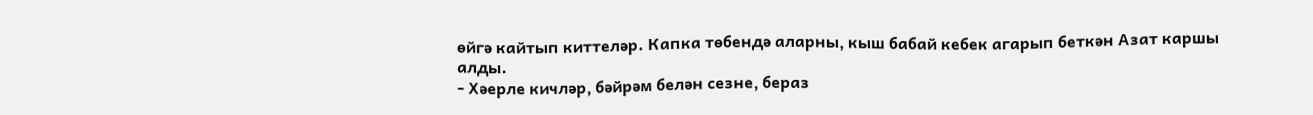өйгә кайтып киттеләр. Капка төбендә аларны, кыш бабай кебек агарып беткән Азат каршы алды.
- Хәерле кичләр, бәйрәм белән сезне, бераз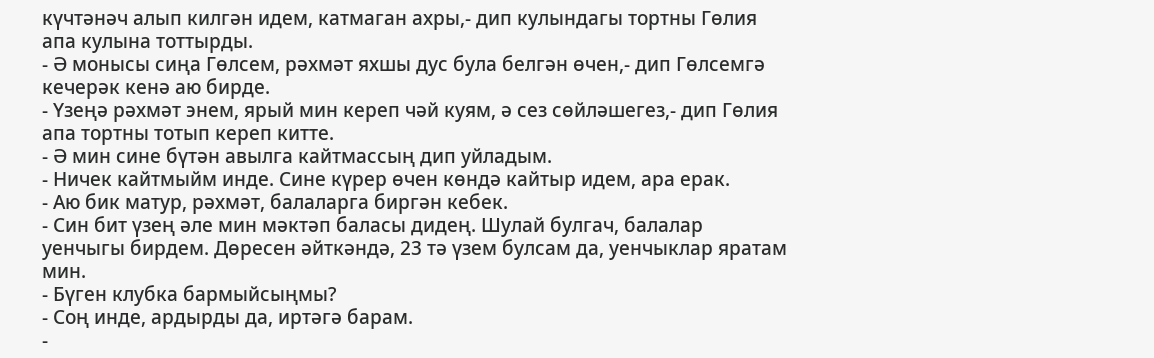күчтәнәч алып килгән идем, катмаган ахры,- дип кулындагы тортны Гөлия апа кулына тоттырды.
- Ә монысы сиңа Гөлсем, рәхмәт яхшы дус була белгән өчен,- дип Гөлсемгә кечерәк кенә аю бирде.
- Үзеңә рәхмәт энем, ярый мин кереп чәй куям, ә сез сөйләшегез,- дип Гөлия апа тортны тотып кереп китте.
- Ә мин сине бүтән авылга кайтмассың дип уйладым.
- Ничек кайтмыйм инде. Сине күрер өчен көндә кайтыр идем, ара ерак.
- Аю бик матур, рәхмәт, балаларга биргән кебек.
- Син бит үзең әле мин мәктәп баласы дидең. Шулай булгач, балалар уенчыгы бирдем. Дөресен әйткәндә, 23 тә үзем булсам да, уенчыклар яратам мин.
- Бүген клубка бармыйсыңмы?
- Соң инде, ардырды да, иртәгә барам.
-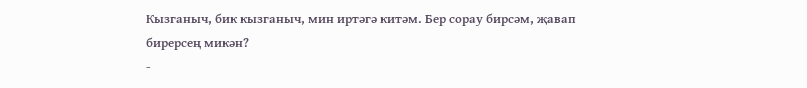Кызганыч, бик кызганыч, мин иртәгә китәм. Бер сорау бирсәм, җавап бирерсең микән?
-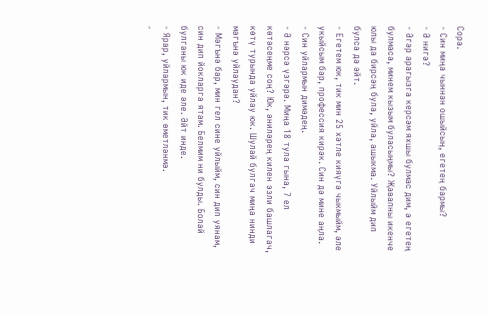Сора.
- Син миңа чыннан ошыйсың, егетең бармы?
- Ә нигә?
- Әгәр арагызга керсәм яхшы булмас дим, ә егетең булмаса, минем кызым буласыңмы? Җавапны икенче юлы да бирсәң була, уйла, ашыкма. Уйлыйм дип булса да әйт.
- Егетем юк, тик мин 25 хәтле кияүгә чыкмыйм, әле укыйсым бар, профессия кирәк. Син дә мине аңла.
- Син уйлармын димәдең.
- Ә нәрсә үзгәрә. Миңа 18 тула гына, 7 ел көтәсеңме соң? Юк, әниләрең килен эзли башлагач, көтү турында уйлау юк. Шулай булгач миңа нинди мәгънә уйлаудан?
- Мәгънә бар, мин гел сине уйлыйм, син дип уянам, син дип йокларга ятам. Белмим ни булды. Болай булганы юк иде әле. Әйт инде.
- Ярар, уйлармын, тик өметләнмә.
-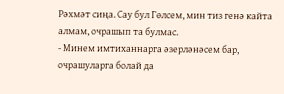Рәхмәт сиңа. Сау бул Гөлсем, мин тиз генә кайта алмам, очрашып та булмас.
- Минем имтиханнарга әзерләнәсем бар, очрашуларга болай да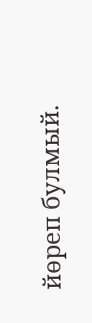йөреп булмый.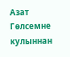Азат Гөлсемне кулыннан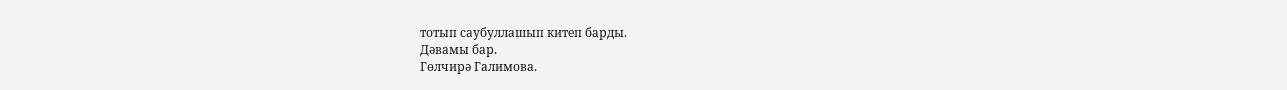тотып саубуллашып китеп барды.
Дәвамы бар.
Гөлчирә Галимова.